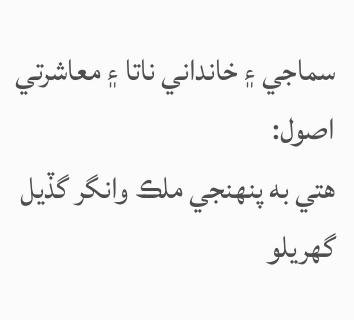سماجي ۽ خانداني ناتا ۽ معاشرتي اصول:
هتي به پنهنجي ملڪ وانگر گڏيل گهريلو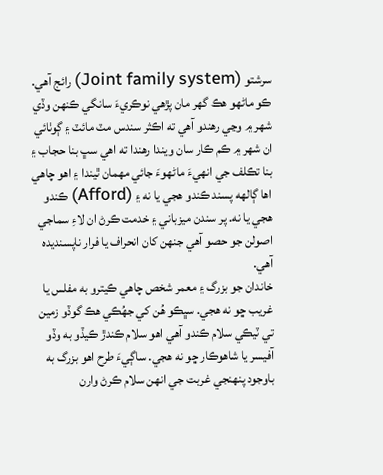سرشتو (Joint family system) رائج آهي. ڪو ماڻهو هڪ گهر مان پڙهي نوڪريءَ سانگي ڪنهن وڏي شهر ۾ وڃي رهندو آهي ته اڪثر سندس مٽ مائٽ ۽ ڳوٺائي ان شهر ۾ ڪم ڪار سان ويندا رهندا ته اهي سڀ بنا حجاب ۽ بنا تڪلف جي انهيءَ ماڻهوءَ جائي مهمان ٿيندا ۽ اهو چاهي اها ڳالهه پسند ڪندو هجي يا نه ۽ (Afford) ڪندو هجي يا نه. پر سندن ميزباني ۽ خدمت ڪرڻ ان لاءِ سماجي اصولن جو حصو آهي جنهن کان انحراف يا فرار ناپسنديده آهي.
خاندان جو بزرگ ۽ معمر شخص چاهي ڪيترو به مفلس يا غريب ڇو نه هجي. سڀڪو هُن کي جهُڪي هڪ گوڏو زمين تي ٽيڪي سلام ڪندو آهي اهو سلام ڪندڙ ڪيڏو به وڏو آفيسر يا شاهوڪار ڇو نه هجي. ساڳيءَ طرح اهو بزرگ به باوجود پنهنجي غربت جي انهن سلام ڪرڻ وارن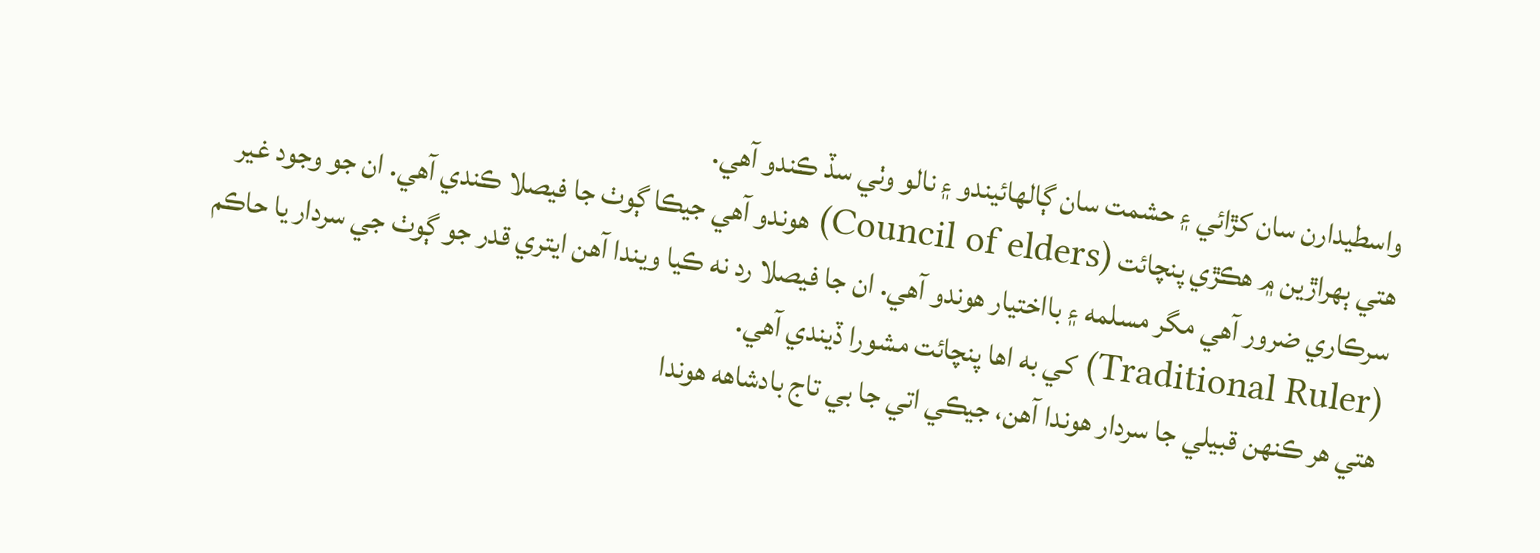واسطيدارن سان کڙائي ۽ حشمت سان ڳالهائيندو ۽ نالو وٺي سڏ ڪندو آهي.
هتي ٻهراڙين ۾ هڪڙي پنچائت (Council of elders) هوندو آهي جيڪا ڳوٺ جا فيصلا ڪندي آهي. ان جو وجود غير سرڪاري ضرور آهي مگر مسلمه ۽ بااختيار هوندو آهي. ان جا فيصلا رد نه ڪيا ويندا آهن ايتري قدر جو ڳوٺ جي سردار يا حاڪم (Traditional Ruler) کي به اها پنچائت مشورا ڏيندي آهي.
هتي هر ڪنهن قبيلي جا سردار هوندا آهن، جيڪي اتي جا بي تاج بادشاهه هوندا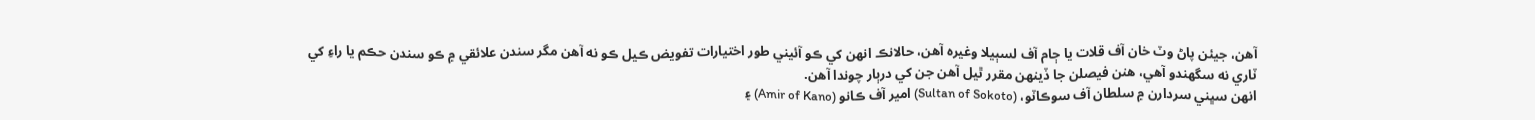آهن، جيئن پاڻ وٽ خان آف قلات يا ڄام آف لسٻيلا وغيره آهن، حالانڪ انهن کي ڪو آئيني طور اختيارات تفويض ڪيل ڪو نه آهن مگر سندن علائقي ۾ ڪو سندن حڪم يا راءِ کي ٽاري نه سگهندو آهي، هنن فيصلن جا ڏينهن مقرر ٿيل آهن جن کي درٻار چوندا آهن.
انهن سڀني سردارن ۾ سلطان آف سوڪاٽو، (Sultan of Sokoto) امير آف ڪانو (Amir of Kano) ۽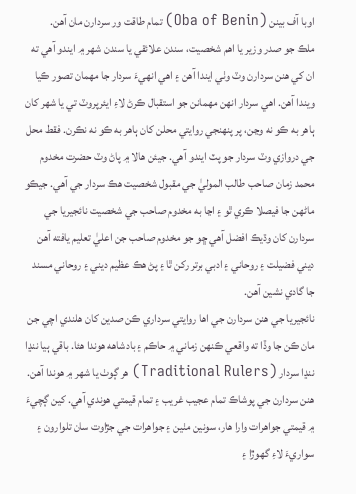اوبا آف بينن (Oba of Benin) تمام طاقت ور سردارن مان آهن.
ملڪ جو صدر وزير يا اهم شخصيت، سندن علائقي يا سندن شهر ۾ ايندو آهي ته ان کي هنن سردارن وٽ وٺي ايندا آهن ۽ اهي انهيءَ سردار جا مهمان تصور ڪيا ويندا آهن. اهي سردار انهن مهمانن جو استقبال ڪرڻ لاءِ ايئرپروٽ تي يا شهر کان ٻاهر به ڪو نه وڃن، پر پنهنجي روايتي محلن کان ٻاهر به ڪو نه نڪرن. فقط محل جي دروازي وٽ سردار جو پٽ ايندو آهي. جيئن هالا ۾ پاڻ وٽ حضرت مخدوم محمد زمان صاحب طالب الموليٰ جي مقبول شخصيت هڪ سردار جي آهي. جيڪو ماڻهن جا فيصلا ڪري ٿو ۽ اڃا به مخدوم صاحب جي شخصيت نائجيريا جي سردارن کان وڌيڪ افضل آهي ڇو جو مخدوم صاحب جن اعليٰ تعليم يافته آهن ديني فضيلت ۽ روحاني ۽ ادبي برتر رکن ٿا ۽ پڻ هڪ عظيم ديني ۽ روحاني مسند جا گادي نشين آهن.
نائجيريا جي هنن سردارن جي اها روايتي سرداري ڪن صدين کان هلندي اچي جن مان ڪن جا وڏا ته واقعي ڪنهن زماني ۾ حاڪم ۽ بادشاهه هوندا هئا. باقي ٻيا ننڍا ننڍا سردار (Traditional Rulers) هر ڳوٺ يا شهر ۾ هوندا آهن. هنن سردارن جي پوشاڪ تمام عجيب غريب ۽ تمام قيمتي هوندي آهي. کين ڳچيءَ ۾ قيمتي جواهرات وارا هار، سونين مٺين ۽ جواهرات جي جڙاوت سان تلوارون ۽ سواريءَ لاءِ گهوڙا ۽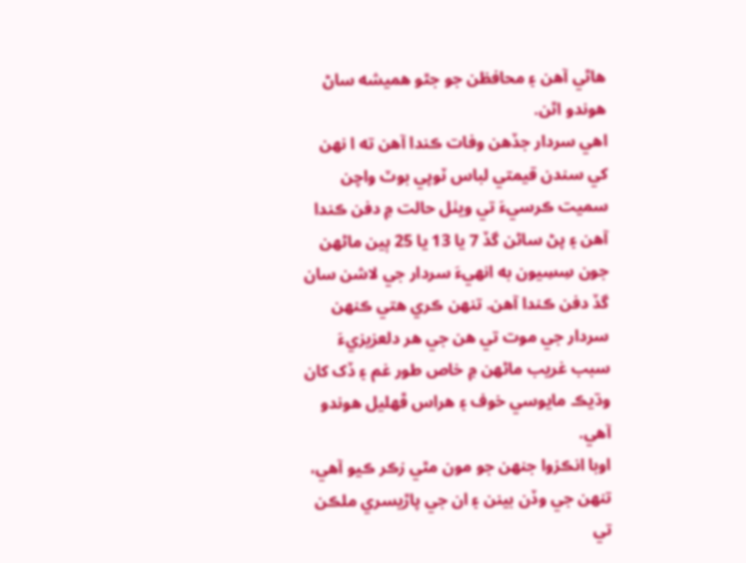هاٿي آهن ۽ محافظن جو جٿو هميشه ساڻ هوندو اٿن.
اهي سردار جڏهن وفات ڪندا آهن ته ا نهن کي سندن قيمتي لباس ٽوپي بوٽ واچن سميت ڪرسيءَ تي ويٺل حالت ۾ دفن ڪندا آهن ۽ پڻ ساڻن گڏ 7 يا 13 يا 25 ٻين ماڻهن جون سِسِيون به انهيءَ سردار جي لاشن سان گڏ دفن ڪندا آهن. تنهن ڪري هتي ڪنهن سردار جي موت تي هن جي هر دلعزيزيءَ سبب غريب ماڻهن ۾ خاص طور غم ۽ ڏک کان وڌيڪ مايوسي خوف ۽ هراس ڦهليل هوندو آهي.
اوبا انڪزوا جنهن جو مون مٿي زڪر ڪيو آهي، تنهن جي وڏن بينن ۽ ان جي پاڙيسري ملڪن تي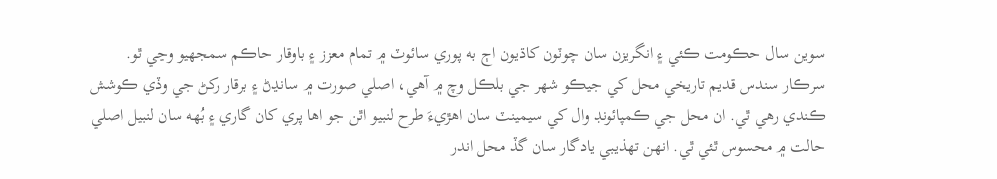سوين سال حڪومت ڪئي ۽ انگريزن سان چوٽون کاڌيون اڄ به پوري سائوٽ ۾ تمام معزز ۽ باوقار حاڪم سمجهيو وڃي ٿو.
سرڪار سندس قديم تاريخي محل کي جيڪو شهر جي بلڪل وچ ۾ آهي، اصلي صورت ۾ سانڍڻ ۽ برقار رکڻ جي وڏي ڪوشش ڪندي رهي ٿي. ان محل جي ڪمپائونڊ وال کي سيمينٽ سان اهڙيءَ طرح لنبيو اٿن جو اها پري کان گاري ۽ بُهه سان لنبيل اصلي حالت ۾ محسوس ٿئي ٿي. انهن تهذيبي يادگار سان گڏ محل اندر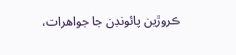ڪروڙين پائونڊن جا جواهرات،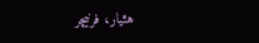هٿيار، فرنيچر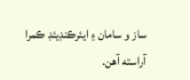ساز و سامان ۽ ايئرڪنڊيئڊ ڪمرا آراسته آهن.